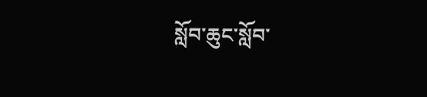སློབ་ཆུང་སློབ་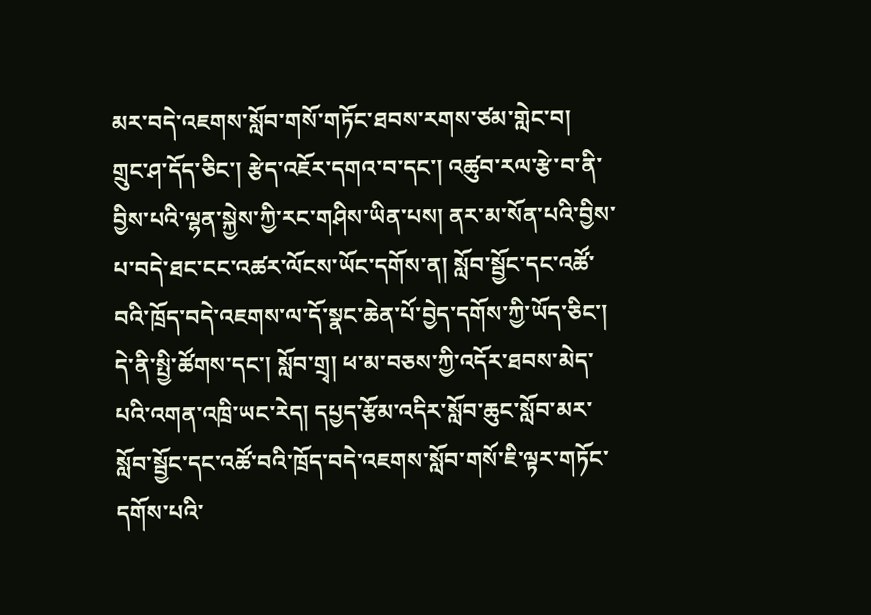མར་བདེ་འཇགས་སློབ་གསོ་གཏོང་ཐབས་རགས་ཙམ་གླེང་བ།
གྲུང་ཤ་དོད་ཅིང་། རྩེད་འཇོར་དགའ་བ་དང་། འཚུབ་རལ་རྩེ་བ་ནི་བྱིས་པའི་ལྷན་སྐྱེས་ཀྱི་རང་གཤིས་ཡིན་པས། ནར་མ་སོན་པའི་བྱིས་པ་བདེ་ཐང་ངང་འཚར་ལོངས་ཡོང་དགོས་ན། སློབ་སྦྱོང་དང་འཚོ་བའི་ཁྲོད་བདེ་འཇགས་ལ་དོ་སྣང་ཆེན་པོ་བྱེད་དགོས་ཀྱི་ཡོད་ཅིང་། དེ་ནི་སྤྱི་ཚོགས་དང་། སློབ་གྲྭ། ཕ་མ་བཅས་ཀྱི་འདོར་ཐབས་མེད་པའི་འགན་འཁྲི་ཡང་རེད། དཔྱད་རྩོམ་འདིར་སློབ་ཆུང་སློབ་མར་སློབ་སྦྱོང་དང་འཚོ་བའི་ཁྲོད་བདེ་འཇགས་སློབ་གསོ་ཇི་ལྟར་གཏོང་དགོས་པའི་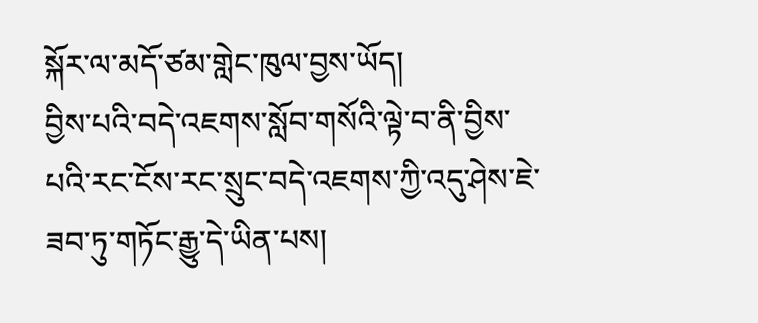སྐོར་ལ་མདོ་ཙམ་གླེང་ཁུལ་བྱས་ཡོད།
བྱིས་པའི་བདེ་འཇགས་སློབ་གསོའི་ལྟེ་བ་ནི་བྱིས་པའི་རང་ངོས་རང་སྲུང་བདེ་འཇགས་ཀྱི་འདུ་ཤེས་ཇེ་ཟབ་ཏུ་གཏོང་རྒྱུ་དེ་ཡིན་པས།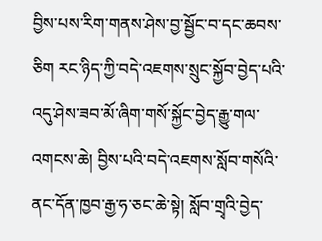བྱིས་པས་རིག་གནས་ཤེས་བྱ་སྦྱོང་བ་དང་ཆབས་ཅིག རང་ཉིད་ཀྱི་བདེ་འཇགས་སྲུང་སྐྱོབ་བྱེད་པའི་འདུ་ཤེས་ཟབ་མོ་ཞིག་གསོ་སྐྱོང་བྱེད་རྒྱུ་གལ་འགངས་ཆེ། བྱིས་པའི་བདེ་འཇགས་སློབ་གསོའི་ནང་དོན་ཁྱབ་རྒྱ་ཧ་ཅང་ཆེ་སྟེ། སློབ་གྲྭའི་བྱེད་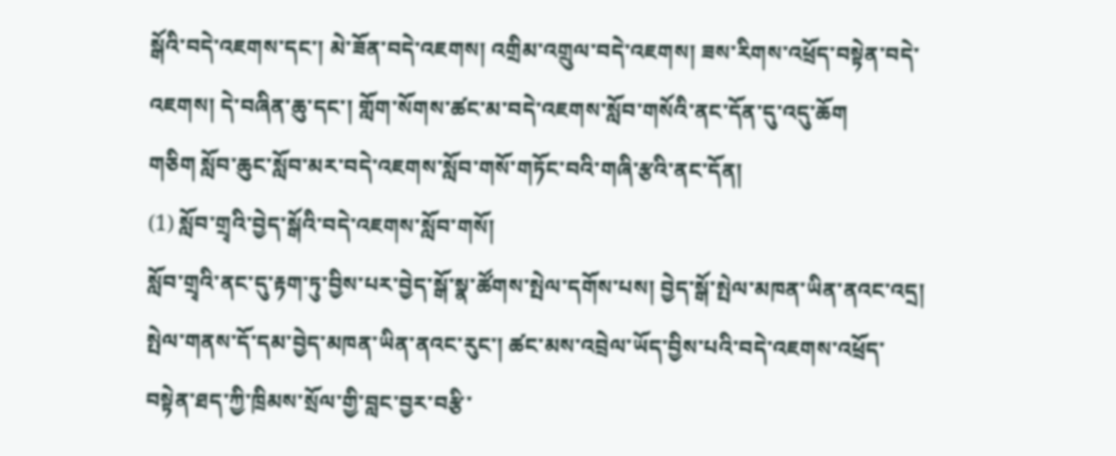སྒོའི་བདེ་འཇགས་དང་། མེ་ཟོན་བདེ་འཇགས། འགྲིམ་འགྲུལ་བདེ་འཇགས། ཟས་རིགས་འཕྲོད་བསྟེན་བདེ་འཇགས། དེ་བཞིན་ཆུ་དང་། གློག་སོགས་ཚང་མ་བདེ་འཇགས་སློབ་གསོའི་ནང་དོན་དུ་འདུ་ཆོག
གཅིག སློབ་ཆུང་སློབ་མར་བདེ་འཇགས་སློབ་གསོ་གཏོང་བའི་གཞི་རྩའི་ནང་དོན།
(1) སློབ་གྲྭའི་བྱེད་སྒོའི་བདེ་འཇགས་སློབ་གསོ།
སློབ་གྲྭའི་ནང་དུ་རྟག་ཏུ་བྱིས་པར་བྱེད་སྒོ་སྣ་ཚོགས་སྤེལ་དགོས་པས། བྱེད་སྒོ་སྤེལ་མཁན་ཡིན་ནའང་འདྲ། སྤེལ་གནས་དོ་དམ་བྱེད་མཁན་ཡིན་ནའང་རུང་། ཚང་མས་འབྲེལ་ཡོད་བྱིས་པའི་བདེ་འཇགས་འཕྲོད་བསྟེན་ཐད་ཀྱི་ཁྲིམས་སྲོལ་གྱི་བླང་བྱར་བརྩི་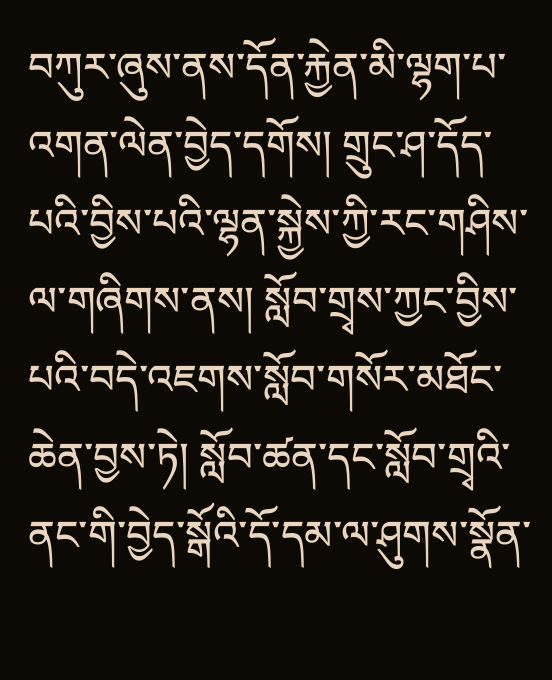བཀུར་ཞུས་ནས་དོན་རྐྱེན་མི་ལྷག་པ་འགན་ལེན་བྱེད་དགོས། གྲུང་ཤ་དོད་པའི་བྱིས་པའི་ལྷན་སྐྱེས་ཀྱི་རང་གཤིས་ལ་གཞིགས་ནས། སློབ་གྲྭས་ཀྱང་བྱིས་པའི་བདེ་འཇགས་སློབ་གསོར་མཐོང་ཆེན་བྱས་ཏེ། སློབ་ཚན་དང་སློབ་གྲྭའི་ནང་གི་བྱེད་སྒོའི་དོ་དམ་ལ་ཤུགས་སྣོན་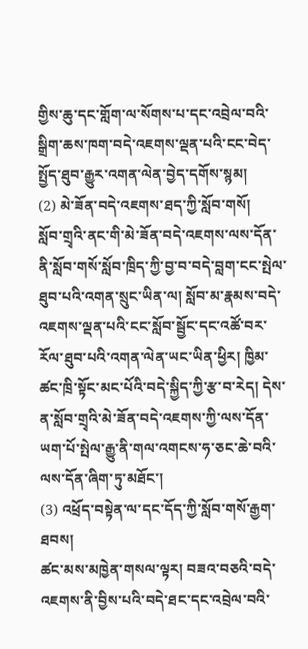གྱིས་ཆུ་དང་གློག་ལ་སོགས་པ་དང་འབྲེལ་བའི་སྒྲིག་ཆས་ཁག་བདེ་འཇགས་ལྡན་པའི་ངང་བེད་སྤྱོད་ཐུབ་རྒྱུར་འགན་ལེན་བྱེད་དགོས་སྙམ།
(2) མེ་ཟོན་བདེ་འཇགས་ཐད་ཀྱི་སློབ་གསོ།
སློབ་གྲྭའི་ནང་གི་མེ་ཟོན་བདེ་འཇགས་ལས་དོན་ནི་སློབ་གསོ་སློབ་ཁྲིད་ཀྱི་བྱ་བ་བདེ་བླག་ངང་སྤེལ་ཐུབ་པའི་འགན་སྲུང་ཡིན་ལ། སློབ་མ་རྣམས་བདེ་འཇགས་ལྡན་པའི་ངང་སློབ་སྦྱོང་དང་འཚོ་བར་རོལ་ཐུབ་པའི་འགན་ལེན་ཡང་ཡིན་ཕྱིར། ཁྱིམ་ཚང་ཁྲི་སྟོང་མང་པོའི་བདེ་སྐྱིད་ཀྱི་རྩ་བ་རེད། དེས་ན་སློབ་གྲྭའི་མེ་ཟོན་བདེ་འཇགས་ཀྱི་ལས་དོན་ཡག་པོ་སྤེལ་རྒྱུ་ནི་གལ་འགངས་ཧ་ཅང་ཆེ་བའི་ལས་དོན་ཞིག་ཏུ་མཐོང་།
(3) འཕྲོད་བསྟེན་ལ་དང་དོད་ཀྱི་སློབ་གསོ་རྒྱག་ཐབས།
ཚང་མས་མཁྱེན་གསལ་ལྟར། བཟའ་བཅའི་བདེ་འཇགས་ནི་བྱིས་པའི་བདེ་ཐང་དང་འབྲེལ་བའི་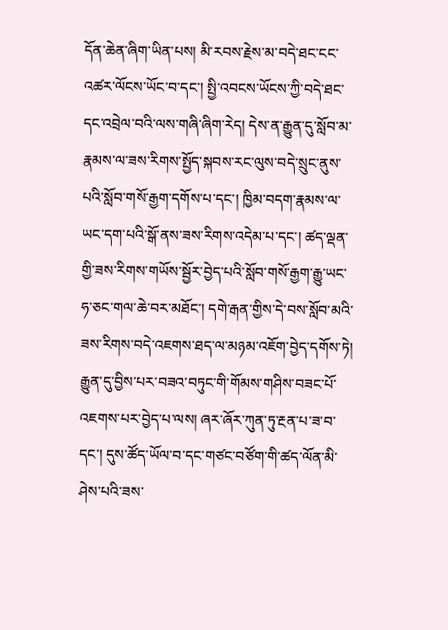དོན་ཆེན་ཞིག་ཡིན་པས། མི་རབས་རྗེས་མ་བདེ་ཐང་ངང་འཚར་ལོངས་ཡོང་བ་དང་། སྤྱི་འབངས་ཡོངས་ཀྱི་བདེ་ཐང་དང་འབྲེལ་བའི་ལས་གཞི་ཞིག་རེད། དེས་ན་རྒྱུན་དུ་སློབ་མ་རྣམས་ལ་ཟས་རིགས་སྤྱོད་སྐབས་རང་ལུས་བདེ་སྲུང་ནུས་པའི་སློབ་གསོ་རྒྱག་དགོས་པ་དང་། ཁྱིམ་བདག་རྣམས་ལ་ཡང་དག་པའི་སྒོ་ནས་ཟས་རིགས་འདེམ་པ་དང་། ཚད་ལྡན་གྱི་ཟས་རིགས་གཡོས་སྦྱོར་བྱེད་པའི་སློབ་གསོ་རྒྱག་རྒྱུ་ཡང་ཧ་ཅང་གལ་ཆེ་བར་མཐོང་། དགེ་རྒན་གྱིས་དེ་བས་སློབ་མའི་ཟས་རིགས་བདེ་འཇགས་ཐད་ལ་མཉམ་འཇོག་བྱེད་དགོས་ཏེ། རྒྱུན་དུ་བྱིས་པར་བཟའ་བཏུང་གི་གོམས་གཤིས་བཟང་པོ་འཇགས་པར་བྱེད་པ་ལས། ཞར་ཞོར་ཀུན་ཏུ་རྔན་པ་ཟ་བ་དང་། དུས་ཚོད་ཡོལ་བ་དང་གཙང་བཙོག་གི་ཚད་ལོན་མི་ཤེས་པའི་ཟས་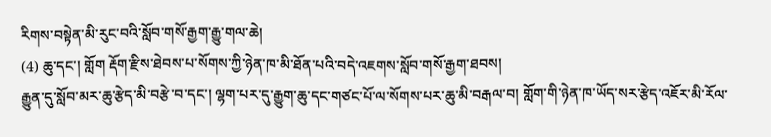རིགས་བསྟེན་མི་རུང་བའི་སློབ་གསོ་རྒྱག་རྒྱུ་གལ་ཆེ།
(4) ཆུ་དང་། གློག རྡོག་རྫིས་ཐེབས་པ་སོགས་ཀྱི་ཉེན་ཁ་མི་ཐོན་པའི་བདེ་འཇགས་སློབ་གསོ་རྒྱག་ཐབས།
རྒྱུན་དུ་སློབ་མར་ཆུ་རྩེད་མི་བརྩེ་བ་དང་། ལྷག་པར་དུ་རྒྱུག་ཆུ་དང་གཙང་པོ་ལ་སོགས་པར་ཆུ་མི་བརྒལ་བ། གློག་གི་ཉེན་ཁ་ཡོད་སར་རྩེད་འཇོར་མི་རོལ་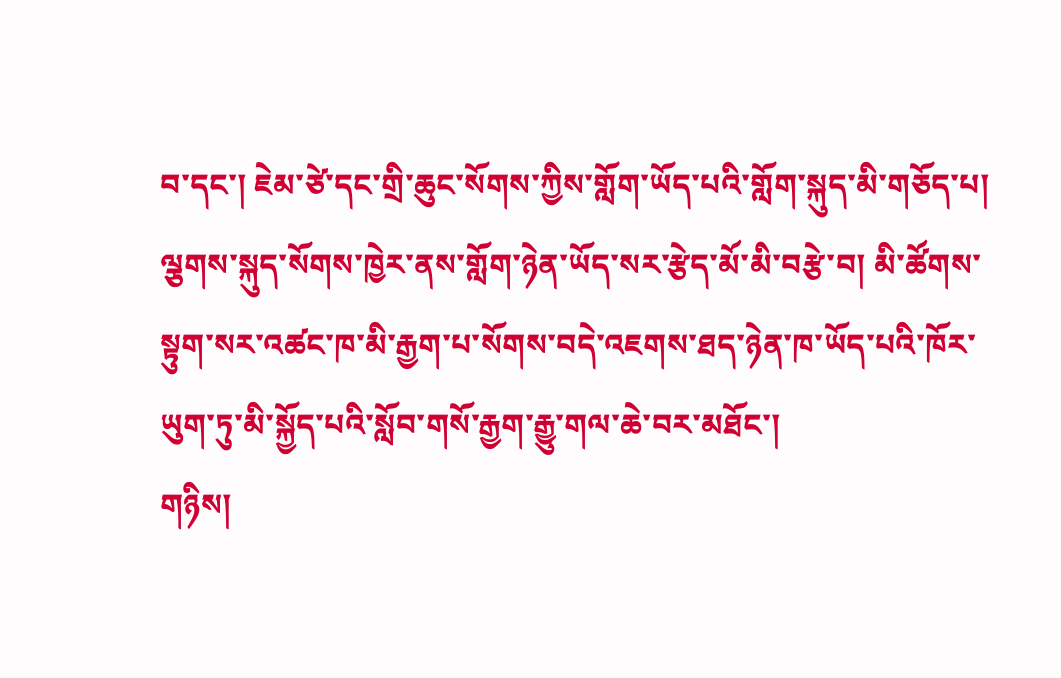བ་དང་། ཇེམ་ཙེ་དང་གྲི་ཆུང་སོགས་ཀྱིས་གློག་ཡོད་པའི་གློག་སྐུད་མི་གཅོད་པ། ལྕགས་སྐུད་སོགས་ཁྱེར་ནས་གློག་ཉེན་ཡོད་སར་རྩེད་མོ་མི་བརྩེ་བ། མི་ཚོགས་སྟུག་སར་འཚང་ཁ་མི་རྒྱག་པ་སོགས་བདེ་འཇགས་ཐད་ཉེན་ཁ་ཡོད་པའི་ཁོར་ཡུག་ཏུ་མི་སྐྱོད་པའི་སློབ་གསོ་རྒྱག་རྒྱུ་གལ་ཆེ་བར་མཐོང་།
གཉིས།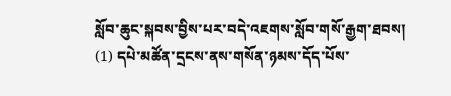སློབ་ཆུང་སྐབས་བྱིས་པར་བདེ་འཇགས་སློབ་གསོ་རྒྱག་ཐབས།
(1) དཔེ་མཚོན་དྲངས་ནས་གསོན་ཉམས་དོད་པོས་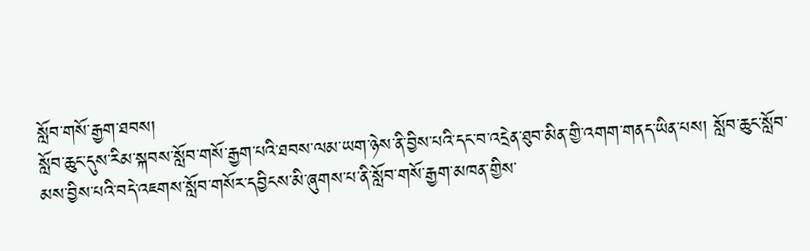སློབ་གསོ་རྒྱག་ཐབས།
སློབ་ཆུང་དུས་རིམ་སྐབས་སློབ་གསོ་རྒྱག་པའི་ཐབས་ལམ་ཡག་ཉེས་ནི་བྱིས་པའི་དང་བ་འདྲེན་ཐུབ་མིན་གྱི་འགག་གནད་ཡིན་པས། སློབ་ཆུང་སློབ་མས་བྱིས་པའི་བདེ་འཇགས་སློབ་གསོར་དབྱིངས་མི་ཞུགས་པ་ནི་སློབ་གསོ་རྒྱག་མཁན་གྱིས་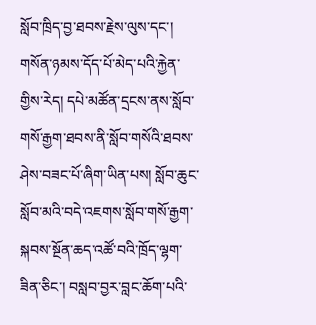སློབ་ཁྲིད་བྱ་ཐབས་རྗེས་ལུས་དང་། གསོན་ཉམས་དོད་པོ་མེད་པའི་རྐྱེན་གྱིས་རེད། དཔེ་མཚོན་དྲངས་ནས་སློབ་གསོ་རྒྱག་ཐབས་ནི་སློབ་གསོའི་ཐབས་ཤེས་བཟང་པོ་ཞིག་ཡིན་པས། སློབ་ཆུང་སློབ་མའི་བདེ་འཇགས་སློབ་གསོ་རྒྱག་སྐབས་སྔོན་ཆད་འཚོ་བའི་ཁྲོད་ལྷག་ཟིན་ཅིང་། བསླབ་བྱར་བླང་ཆོག་པའི་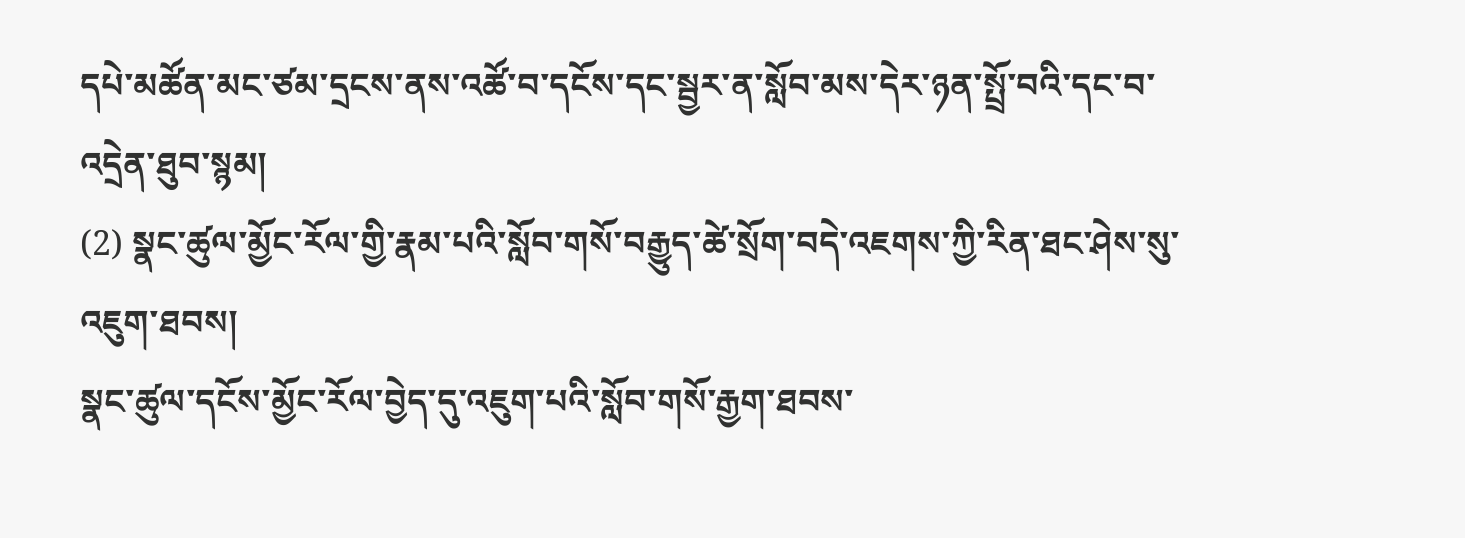དཔེ་མཚོན་མང་ཙམ་དྲངས་ནས་འཚོ་བ་དངོས་དང་སྦྱར་ན་སློབ་མས་དེར་ཉན་སྤྲོ་བའི་དང་བ་འདྲེན་ཐུབ་སྙམ།
(2) སྣང་ཚུལ་མྱོང་རོལ་གྱི་རྣམ་པའི་སློབ་གསོ་བརྒྱུད་ཚེ་སྲོག་བདེ་འཇགས་ཀྱི་རིན་ཐང་ཤེས་སུ་འཇུག་ཐབས།
སྣང་ཚུལ་དངོས་མྱོང་རོལ་བྱེད་དུ་འཇུག་པའི་སློབ་གསོ་རྒྱག་ཐབས་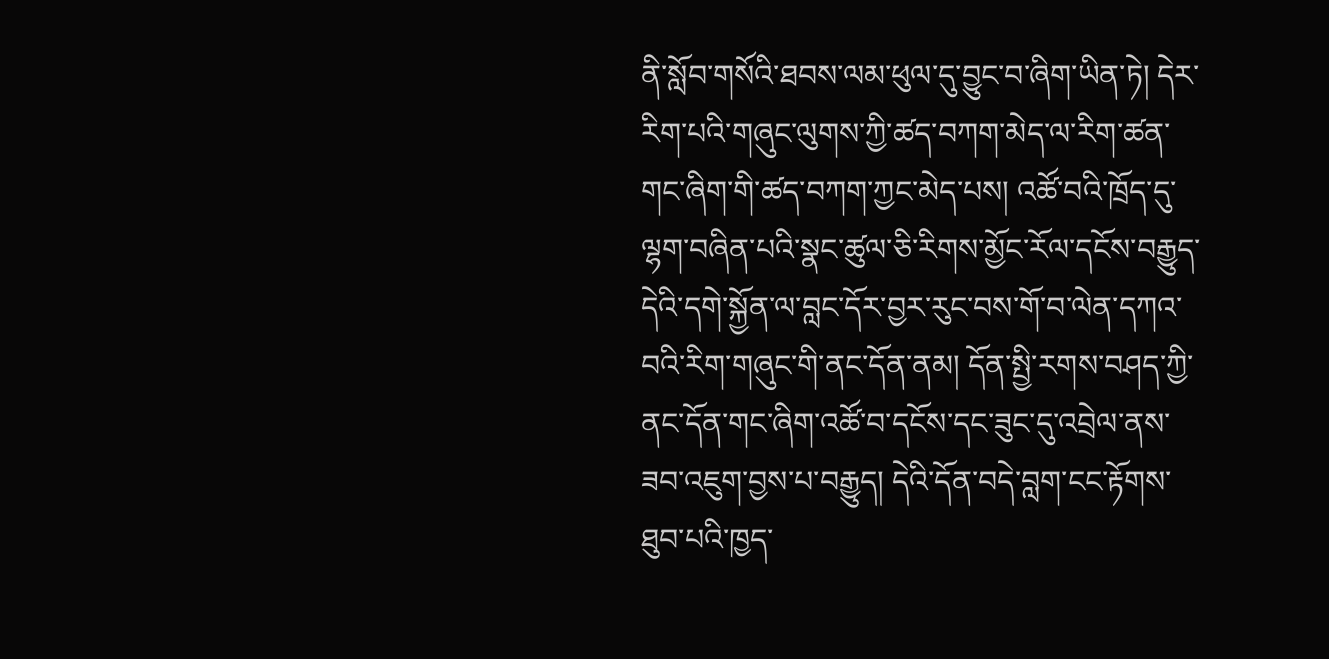ནི་སློབ་གསོའི་ཐབས་ལམ་ཕུལ་དུ་བྱུང་བ་ཞིག་ཡིན་ཏེ། དེར་རིག་པའི་གཞུང་ལུགས་ཀྱི་ཚད་བཀག་མེད་ལ་རིག་ཚན་གང་ཞིག་གི་ཚད་བཀག་ཀྱང་མེད་པས། འཚོ་བའི་ཁྲོད་དུ་ལྷག་བཞིན་པའི་སྣང་ཚུལ་ཅི་རིགས་མྱོང་རོལ་དངོས་བརྒྱུད་དེའི་དགེ་སྐྱོན་ལ་བླང་དོར་བྱར་རུང་བས་གོ་བ་ལེན་དཀའ་བའི་རིག་གཞུང་གི་ནང་དོན་ནམ། དོན་སྤྱི་རགས་བཤད་ཀྱི་ནང་དོན་གང་ཞིག་འཚོ་བ་དངོས་དང་ཟུང་དུ་འབྲེལ་ནས་ཟབ་འཇུག་བྱས་པ་བརྒྱུད། དེའི་དོན་བདེ་བླག་ངང་རྟོགས་ཐུབ་པའི་ཁྱད་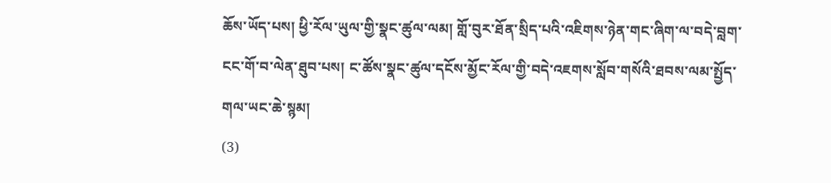ཆོས་ཡོད་པས། ཕྱི་རོལ་ཡུལ་གྱི་སྣང་ཚུལ་ལམ། གློ་བུར་ཐོན་སྲིད་པའི་འཇིགས་ཉེན་གང་ཞིག་ལ་བདེ་བླག་ངང་གོ་བ་ལེན་ཐུབ་པས། ང་ཚོས་སྣང་ཚུལ་དངོས་མྱོང་རོལ་གྱི་བདེ་འཇགས་སློབ་གསོའི་ཐབས་ལམ་སྤྱོད་གལ་ཡང་ཆེ་སྙམ།
(3)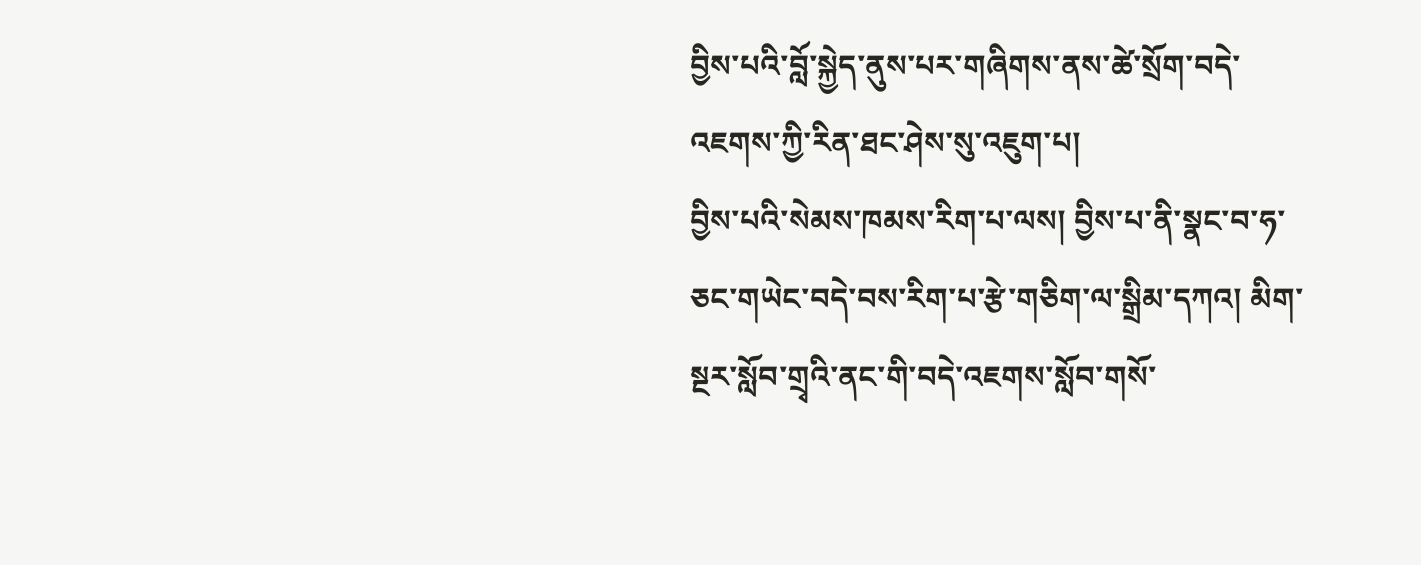བྱིས་པའི་བློ་སྐྱེད་ནུས་པར་གཞིགས་ནས་ཚེ་སྲོག་བདེ་འཇགས་ཀྱི་རིན་ཐང་ཤེས་སུ་འཇུག་པ།
བྱིས་པའི་སེམས་ཁམས་རིག་པ་ལས། བྱིས་པ་ནི་སྣང་བ་ཧ་ཅང་གཡེང་བདེ་བས་རིག་པ་རྩེ་གཅིག་ལ་སྒྲིམ་དཀའ། མིག་སྔར་སློབ་གྲྭའི་ནང་གི་བདེ་འཇགས་སློབ་གསོ་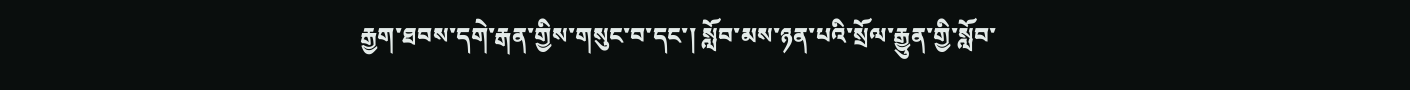རྒྱག་ཐབས་དགེ་རྒན་གྱིས་གསུང་བ་དང་། སློབ་མས་ཉན་པའི་སྲོལ་རྒྱུན་གྱི་སློབ་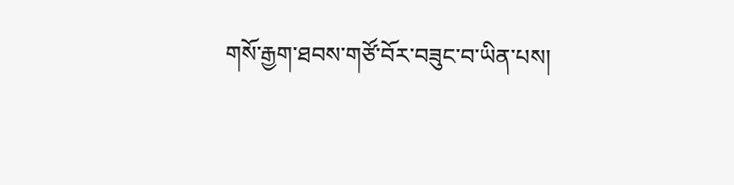གསོ་རྒྱག་ཐབས་གཙོ་བོར་བཟུང་བ་ཡིན་པས།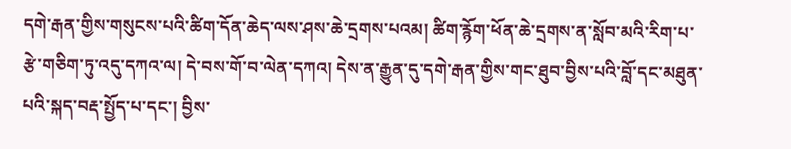དགེ་རྒན་གྱིས་གསུངས་པའི་ཚིག་དོན་ཆེད་ལས་ཤས་ཆེ་དྲགས་པའམ། ཚིག་རྙོག་ཕོན་ཆེ་དྲགས་ན་སློབ་མའི་རིག་པ་རྩེ་གཅིག་ཏུ་འདུ་དཀའ་ལ། དེ་བས་གོ་བ་ལེན་དཀའ། དེས་ན་རྒྱུན་དུ་དགེ་རྒན་གྱིས་གང་ཐུབ་བྱིས་པའི་བློ་དང་མཐུན་པའི་སྐད་བརྡ་སྤྱོད་པ་དང་། བྱིས་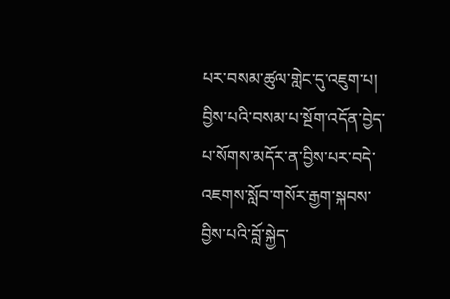པར་བསམ་ཚུལ་གླེང་དུ་འཇུག་པ། བྱིས་པའི་བསམ་པ་སྔོག་འདོན་བྱེད་པ་སོགས་མདོར་ན་བྱིས་པར་བདེ་འཇགས་སློབ་གསོར་རྒྱག་སྐབས་བྱིས་པའི་བློ་སྐྱེད་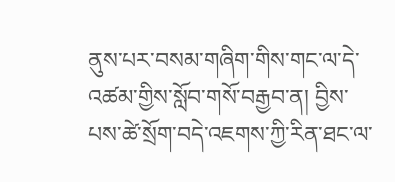ནུས་པར་བསམ་གཞིག་གིས་གང་ལ་དེ་འཚམ་གྱིས་སློབ་གསོ་བརྒྱབ་ན། བྱིས་པས་ཚེ་སྲོག་བདེ་འཇགས་ཀྱི་རིན་ཐང་ལ་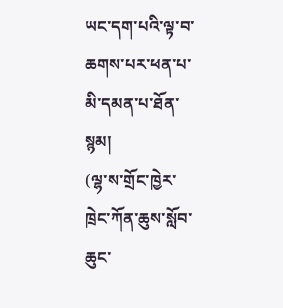ཡང་དག་པའི་ལྟ་བ་ཆགས་པར་ཕན་པ་མི་དམན་པ་ཐོན་སྙམ།
(ལྷ་ས་གྲོང་ཁྱེར་ཁྲེང་ཀོན་ཆུས་སློབ་ཆུང་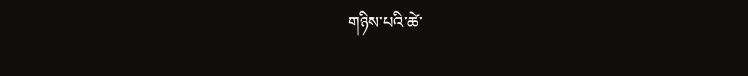གཉིས་པའི་ཚེ་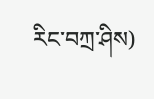རིང་བཀྲ་ཤིས)